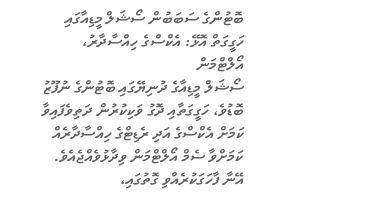ބޮޓުންގެ ސަބަބުން ސޯޝަލް މީޑިއާގައި ހަގީގަތް އޮޅޭ: އެކްސްގެ ހިއްސާދާރު، އޯލްޓްމަން
ސޯޝަލް މީޑިއާގެ ދުނިޔޭގައި ބޮޓުންގެ ނުފޫޒު ބޮޑުވެ، ހަގީގަތާއި ދޮގު ވަކިކުރުން ދަތިވެފައިވާ ކަމަށް އެކްސްގެ އަދި ރެޑިޓްގެ ހިއްސާދާރެއް ކަމަށްވާ ސެމް އޯލްޓްމަން ވިދާޅުވެއްޖެއެވެ. އޭނާ ފާހަގަކުރެއްވި ގޮތުގައި،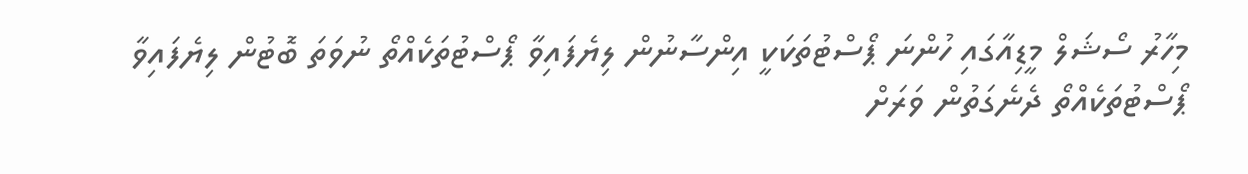މިހާރު ސޯޝަލް މީޑިއާގައި ހުންނަ ޕޯސްޓުތަކަކީ އިންސާނުން ލިޔެފައިވާ ޕޯސްޓުތަކެއްތޯ ނުވަތަ ބޮޓުން ލިޔެފައިވާ ޕޯސްޓުތަކެއްތޯ ދެނެގަތުން ވަރަށް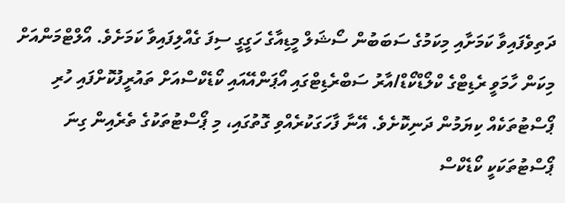ދަތިވެފައިވާ ކަމަށާއި މިކަމުގެ ސަބަބުން ސޯޝަލް މީޑިއާގެ ހަގީގީ ސިފަ ގެއްލިފައިވާ ކަމަށެވެ. އޯލްޓްމަންއަށް މިކަން ހާމަވީ ރެޑިޓްގެ ކްލޯޑްކޯޑް/އާރު ސަބްރެޑިޓްގައި އޯޕަންއޭއައި ކޯޑެކްސްއަށް ތައުރީފުކޮށްފައި ހުރި ޕޯސްޓުތަކެއް ކިޔަމުން ދަނިކޮށެވެ. އޭނާ ފާހަގަކުރެއްވި ގޮތުގައި، މި ޕޯސްޓުތަކުގެ ތެރެއިން ގިނަ ޕޯސްޓުތަކަކީ ކޯޑެކްސް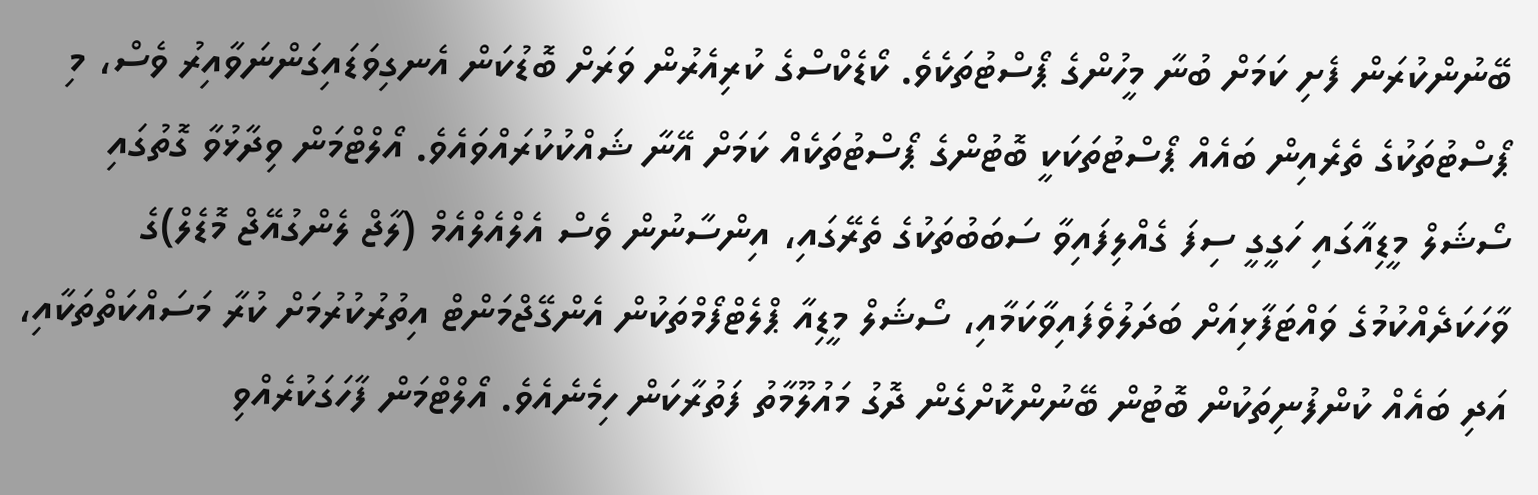ބޭނުންކުރަން ފެށި ކަމަށް ބުނާ މީހުންގެ ޕޯސްޓުތަކެވެ. ކޯޑެކްސްގެ ކުރިއެރުން ވަރަށް ބޮޑުކަން އެނގިވަޑައިގަންނަވާއިރު ވެސް، މި ޕޯސްޓުތަކުގެ ތެރެއިން ބައެއް ޕޯސްޓުތަކަކީ ބޮޓުންގެ ޕޯސްޓުތަކެއް ކަމަށް އޭނާ ޝައްކުކުރައްވައެވެ. އޯލްޓްމަން ވިދާޅުވާ ގޮތުގައި ސޯޝަލް މީޑިއާގައި ހަގީގީ ސިފަ ގެއްލިފައިވާ ސަބަބުތަކުގެ ތެރޭގައި، އިންސާނުން ވެސް އެލްއެލްއެމް (ލާޖް ލެންގުއޭޖް މޮޑެލް)ގެ ވާހަކަދެއްކުމުގެ ވައްޓަފާޅިއަށް ބަދަލުވެފައިވާކަމާއި، ސޯޝަލް މީޑިއާ ޕްލެޓްފޯމްތަކުން އެންގޭޖްމަންޓް އިތުރުކުރުމަށް ކުރާ މަސައްކަތްތަކާއި، އަދި ބައެއް ކުންފުނިތަކުން ބޮޓުން ބޭނުންކޮށްގެން ދޮގު މައުލޫމާތު ފަތުރާކަން ހިމެނެއެވެ. އޯލްޓްމަން ފާހަގަކުރެއްވި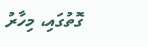ގޮތުގައި، މިހާރު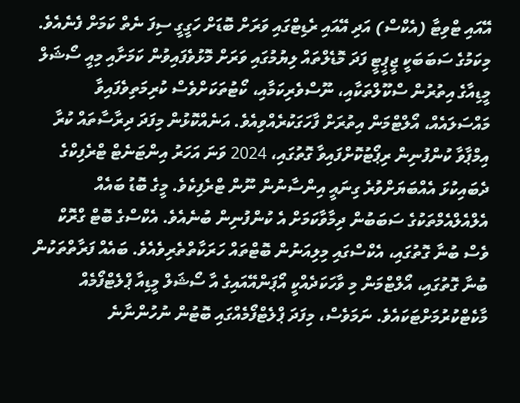އޭއައި ޓްވިޓާ (އެކްސް) އަދި އޭއައި ރެޑިޓްގައި ވަރަށް ބޮޑަށް ހަގީގީ ސިފަ ނެތް ކަމަށް ފެނެއެވެ. މިކަމުގެ ސަބަބަކީ ޖީޕީޓީ ފަދަ މޮޑެލްތައް ލިޔުމުގައި ވަރަށް މޮޅުވެފައިވުން ކަމަށާއި މިއީ ސޯޝަލް މީޑިއާގެ އިތުރުން ސްކޫލްތަކާއި، ނޫސްވެރިކަމާއި، ކޯޓުތަކަށްވެސް ކުރިމަތިވެފައިވާ މައްސަލައެއް، އޯލްޓްމަން އިތުރަށް ފާހަގަކުރެއްވިއެވެ. އަނެއްކޮޅުން މިފަދަ ދިރާސާތައް ކުރާ އިމްޕާވާ ކުންފުނިން ރިޕޯޓުކޮށްފައިވާ ގޮތުގައި، 2024 ވަނަ އަހަރު އިންޓަނެޓް ޓްރެފިކްގެ ދެބައިކުޅަ އެއްބަޔަށްވުރެ ގިނައީ އިންސާނުން ނޫން ޓްރެފިކެވެ. މީގެ ބޮޑު ބައެއް އެލްއެލްއެމްތަކުގެ ސަބަބުން ދިމާވާކަމަށް އެ ކުންފުނިން ބުނެއެވެ. އެކްސްގެ ބޮޓް ގްރޮކް ވެސް ބުނާ ގޮތުގައި، އެކްސްގައި މިލިއަނުން ބޮޓްތައް ހަރަކާތްތެރިވެއެވެ. ބައެއް ފަރާތްތަކުން ބުނާ ގޮތުގައި، އޯލްޓްމަން މި ވާހަކަދެއްކީ އޯޕަންއޭއައިގެ އާ ސޯޝަލް މީޑިއާ ޕްލެޓްފޯމެއް މާކެޓްކުރުމަށްޓަކައެވެ. ނަމަވެސް، މިފަދަ ޕްލެޓްފޯމެއްގައި ބޮޓުން ނުހުންނާނެ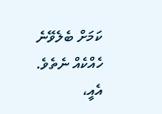ކަމަށް ބެލެވޭނެ ހެއްކެއް ނެތެވެ. އެއީ،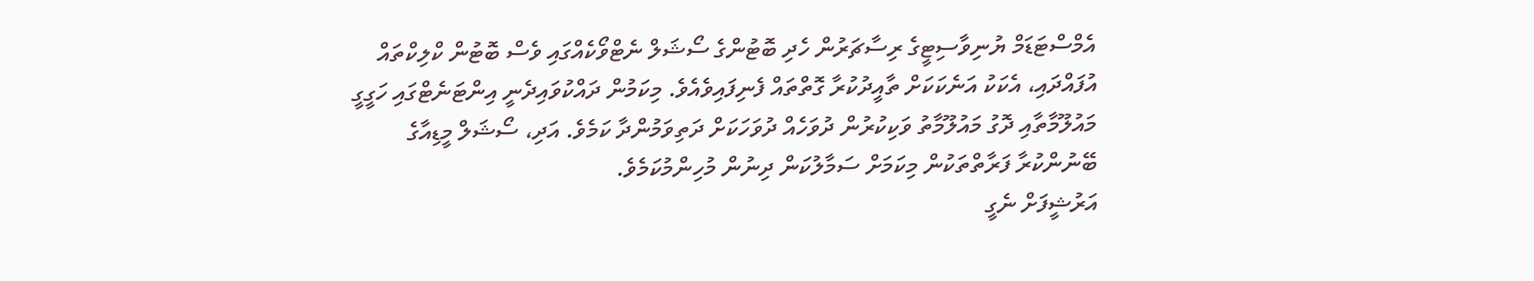އެމްސްޓަޑަމް ޔުނިވާސިޓީގެ ރިސާޗަރުން ހެދި ބޮޓުންގެ ސޯޝަލް ނެޓްވޯކެއްގައި ވެސް ބޮޓުން ކްލިކްތައް އުފައްދައި، އެކަކު އަނެކަކަށް ތާއީދުކުރާ ގޮތްތައް ފެނިފައިވެއެވެ. މިކަމުން ދައްކުވައިދެނީ އިންޓަނެޓްގައި ހަގީގީ މައުލޫމާތާއި ދޮގު މައުލޫމާތު ވަކިކުރުން ދުވަހެއް ދުވަހަކަށް ދަތިވަމުންދާ ކަމެވެ. އަދި، ސޯޝަލް މީޑިއާގެ ބޭނުންކުރާ ފަރާތްތަކުން މިކަމަށް ސަމާލުކަން ދިނުން މުހިންމުކަމެވެ.
އަރުޝީފަށް ނެގީ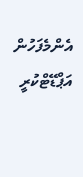އެންމެފަހުން އަޕްޑޭޓްކުރީ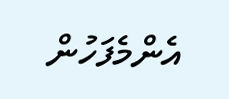އެންމެފަހުން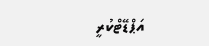އަޕްޑޭޓްކުރީ